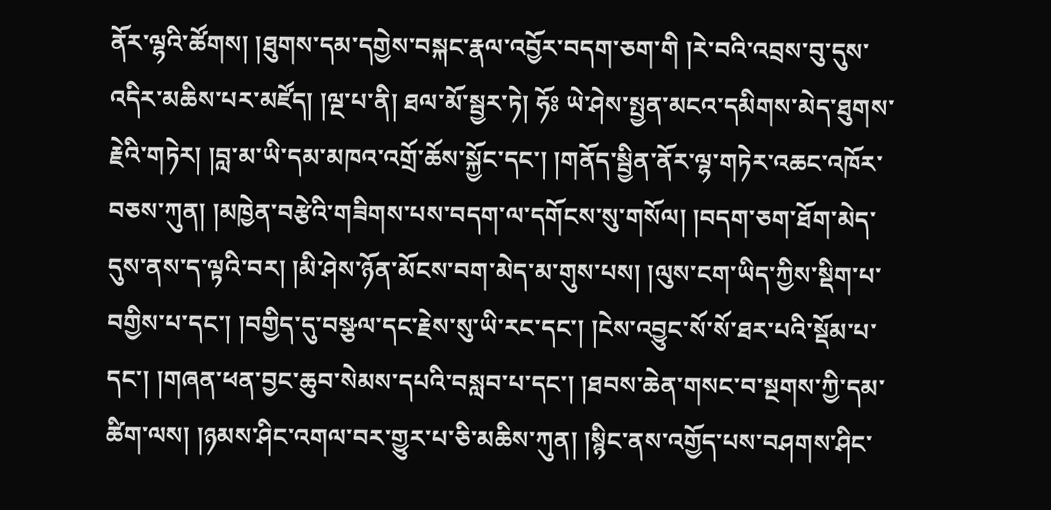ནོར་ལྷའི་ཚོགས། །ཐུགས་དམ་དགྱེས་བསྐང་རྣལ་འབྱོར་བདག་ཅག་གི །རེ་བའི་འབྲས་བུ་དུས་འདིར་མཆིས་པར་མཛོད། །ལྔ་པ་ནི། ཐལ་མོ་སྦྱར་ཏེ། ཧོཿ ཡེ་ཤེས་སྤྱན་མངའ་དམིགས་མེད་ཐུགས་རྗེའི་གཏེར། །བླ་མ་ཡི་དམ་མཁའ་འགྲོ་ཆོས་སྐྱོང་དང་། །གནོད་སྦྱིན་ནོར་ལྷ་གཏེར་འཆང་འཁོར་བཅས་ཀུན། །མཁྱེན་བརྩེའི་གཟིགས་པས་བདག་ལ་དགོངས་སུ་གསོལ། །བདག་ཅག་ཐོག་མེད་དུས་ནས་ད་ལྟའི་བར། །མི་ཤེས་ཉོན་མོངས་བག་མེད་མ་གུས་པས། །ལུས་ངག་ཡིད་ཀྱིས་སྡིག་པ་བགྱིས་པ་དང་། །བགྱིད་དུ་བསྩལ་དང་རྗེས་སུ་ཡི་རང་དང་། །ངེས་འབྱུང་སོ་སོ་ཐར་པའི་སྡོམ་པ་དང་། །གཞན་ཕན་བྱང་ཆུབ་སེམས་དཔའི་བསླབ་པ་དང་། །ཐབས་ཆེན་གསང་བ་སྔགས་ཀྱི་དམ་ཚིག་ལས། །ཉམས་ཤིང་འགལ་བར་གྱུར་པ་ཅི་མཆིས་ཀུན། །སྙིང་ནས་འགྱོད་པས་བཤགས་ཤིང་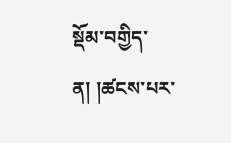སྡོམ་བགྱིད་ན། །ཚངས་པར་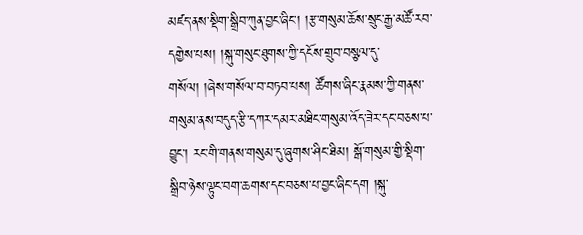མཛད་ནས་སྡིག་སྒྲིབ་ཀུན་བྱང་ཞིང་། །རྩ་གསུམ་ཆོས་སྲུང་རྒྱ་མཚོ་རབ་དགྱེས་པས། །སྐུ་གསུང་ཐུགས་ཀྱི་དངོས་གྲུབ་བསྩལ་དུ་གསོལ། །ཞེས་གསོལ་བ་བཏབ་པས། ཚོགས་ཞིང་རྣམས་ཀྱི་གནས་གསུམ་ནས་བདུད་རྩི་དཀར་དམར་མཐིང་གསུམ་འོད་ཟེར་དང་བཅས་པ་བྱུང་། རང་གི་གནས་གསུམ་དུ་ཞུགས་ཤིང་ཐིམ། སྒོ་གསུམ་གྱི་སྡིག་སྒྲིབ་ཉེས་ལྟུང་བག་ཆགས་དང་བཅས་པ་བྱང་ཞིང་དག །སྐུ་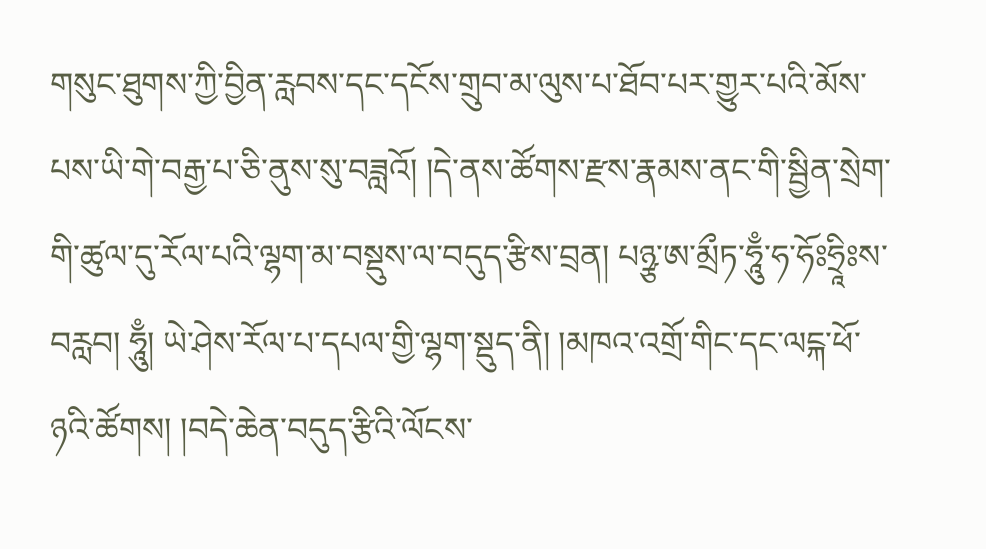གསུང་ཐུགས་ཀྱི་བྱིན་རླབས་དང་དངོས་གྲུབ་མ་ལུས་པ་ཐོབ་པར་གྱུར་པའི་མོས་པས་ཡི་གེ་བརྒྱ་པ་ཅི་ནུས་སུ་བཟླའོ། །དེ་ནས་ཚོགས་རྫས་རྣམས་ནང་གི་སྦྱིན་སྲེག་གི་ཚུལ་དུ་རོལ་པའི་ལྷག་མ་བསྡུས་ལ་བདུད་རྩིས་བྲན། པཉྩ་ཨ་མྲྀཏ་ཧཱུྃ་ཧ་ཧོཿཧྲཱིཿས་བརླབ། ཧཱུྃ། ཡེ་ཤེས་རོལ་པ་དཔལ་གྱི་ལྷག་སྡུད་ནི། །མཁའ་འགྲོ་གིང་དང་ལངྐ་ཕོ་ཉའི་ཚོགས། །བདེ་ཆེན་བདུད་རྩིའི་ལོངས་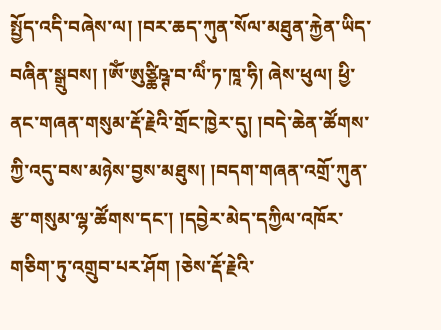སྤྱོད་འདི་བཞེས་ལ། །བར་ཆད་ཀུན་སོལ་མཐུན་རྐྱེན་ཡིད་བཞིན་སྒྲུབས། །ཨོཾ་ཨུཙྪིཥྚ་བ་ལིཾ་ཏ་ཁཱ་ཧི། ཞེས་ཕུལ། ཕྱི་ནང་གཞན་གསུམ་རྡོ་རྗེའི་གྲོང་ཁྱེར་དུ། །བདེ་ཆེན་ཚོགས་ཀྱི་འདུ་བས་མཉེས་བྱས་མཐུས། །བདག་གཞན་འགྲོ་ཀུན་རྩ་གསུམ་ལྷ་ཚོགས་དང་། །དབྱེར་མེད་དཀྱིལ་འཁོར་གཅིག་ཏུ་འགྲུབ་པར་ཤོག །ཅེས་རྡོ་རྗེའི་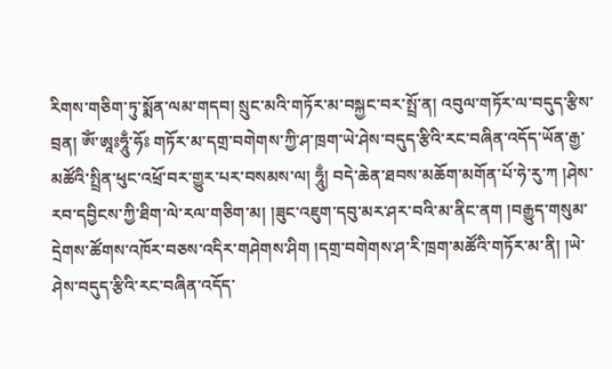རིགས་གཅིག་ཏུ་སྨོན་ལམ་གདབ། སྲུང་མའི་གཏོར་མ་བསྐྱང་བར་སྤྲོ་ན། འབུལ་གཏོར་ལ་བདུད་རྩིས་བྲན། ཨོཾ་ཨཱཿཧཱུྃ་ཧོཿ གཏོར་མ་དགྲ་བགེགས་ཀྱི་ཤ་ཁྲག་ཡེ་ཤེས་བདུད་རྩིའི་རང་བཞིན་འདོད་ཡོན་རྒྱ་མཚོའི་སྤྲིན་ཕུང་འཕྲོ་བར་གྱུར་པར་བསམས་ལ། ཧཱུྃ། བདེ་ཆེན་ཐབས་མཆོག་མགོན་པོ་ཧེ་རུ་ཀ །ཤེས་རབ་དབྱིངས་ཀྱི་ཐིག་ལེ་རལ་གཅིག་མ། །ཟུང་འཇུག་དབུ་མར་ཤར་བའི་མ་ནིང་ནག །བརྒྱུད་གསུམ་དྲེགས་ཚོགས་འཁོར་བཅས་འདིར་གཤེགས་ཤིག །དགྲ་བགེགས་ཤ་རི་ཁྲག་མཚོའི་གཏོར་མ་ནི། །ཡེ་ཤེས་བདུད་རྩིའི་རང་བཞིན་འདོད་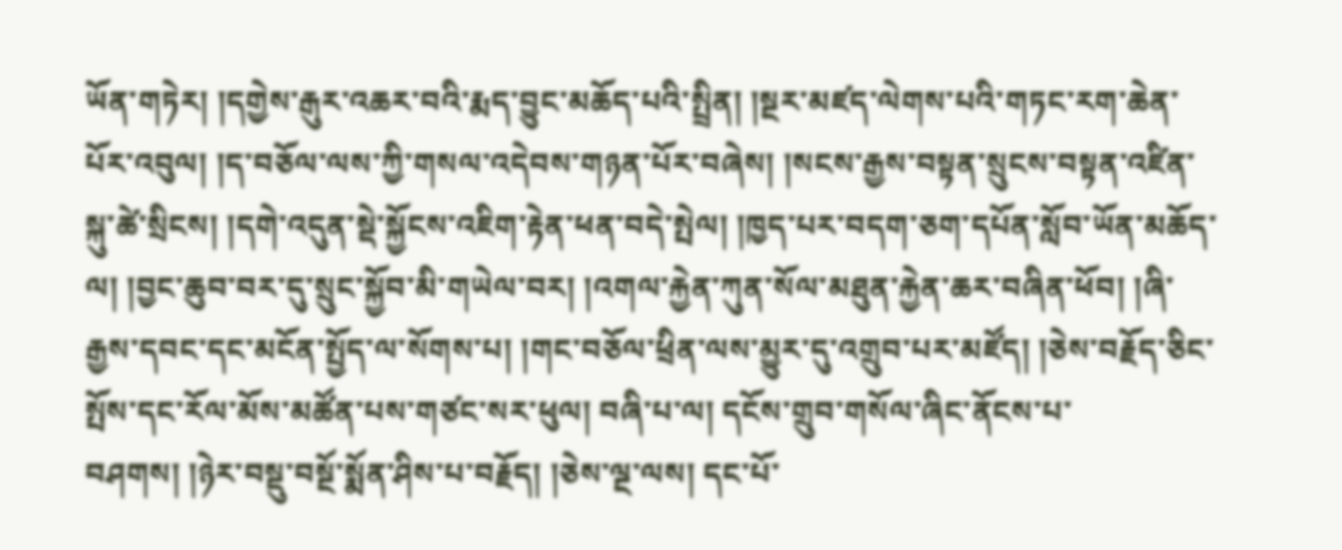ཡོན་གཏེར། །དགྱེས་རྒུར་འཆར་བའི་རྨད་བྱུང་མཆོད་པའི་སྤྲིན། །སྔར་མཛད་ལེགས་པའི་གཏང་རག་ཆེན་པོར་འབུལ། །ད་བཅོལ་ལས་ཀྱི་གསལ་འདེབས་གཉན་པོར་བཞེས། །སངས་རྒྱས་བསྟན་སྲུངས་བསྟན་འཛིན་སྐུ་ཚེ་སྲིངས། །དགེ་འདུན་སྡེ་སྐྱོངས་འཇིག་རྟེན་ཕན་བདེ་སྤེལ། །ཁྱད་པར་བདག་ཅག་དཔོན་སློབ་ཡོན་མཆོད་ལ། །བྱང་ཆུབ་བར་དུ་སྲུང་སྐྱོབ་མི་གཡེལ་བར། །འགལ་རྐྱེན་ཀུན་སོལ་མཐུན་རྐྱེན་ཆར་བཞིན་ཕོབ། །ཞི་རྒྱས་དབང་དང་མངོན་སྤྱོད་ལ་སོགས་པ། །གང་བཅོལ་ཕྲིན་ལས་མྱུར་དུ་འགྲུབ་པར་མཛོད། །ཅེས་བརྗོད་ཅིང་སྤོས་དང་རོལ་མོས་མཚོན་པས་གཙང་སར་ཕུལ། བཞི་པ་ལ། དངོས་གྲུབ་གསོལ་ཞིང་ནོངས་པ་བཤགས། །ཉེར་བསྡུ་བསྔོ་སྨོན་ཤིས་པ་བརྗོད། །ཅེས་ལྔ་ལས། དང་པོ་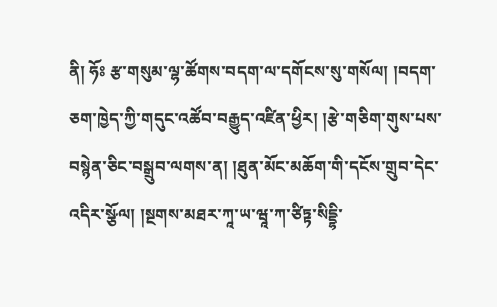ནི། ཧོཿ རྩ་གསུམ་ལྷ་ཚོགས་བདག་ལ་དགོངས་སུ་གསོལ། །བདག་ཅག་ཁྱེད་ཀྱི་གདུང་འཚོབ་བརྒྱུད་འཛིན་ཕྱིར། །རྩེ་གཅིག་གུས་པས་བསྙེན་ཅིང་བསྒྲུབ་ལགས་ན། །ཐུན་མོང་མཆོག་གི་དངོས་གྲུབ་དེང་འདིར་སྩོལ། །སྔགས་མཐར་ཀཱ་ཡ་ཝཱ་ཀ་ཙིཏྟ་སིདྡྷི་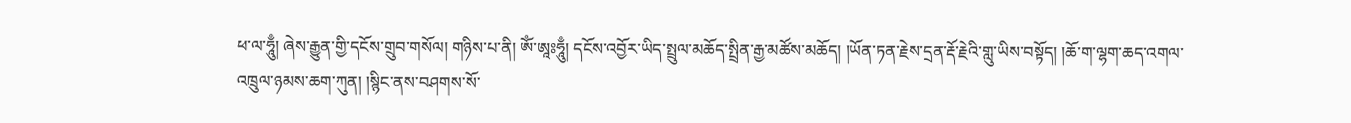ཕ་ལ་ཧཱུྃ། ཞེས་རྒྱུན་གྱི་དངོས་གྲུབ་གསོལ། གཉིས་པ་ནི། ཨོཾ་ཨཱཿཧཱུྃ། དངོས་འབྱོར་ཡིད་སྤྲུལ་མཆོད་སྤྲིན་རྒྱ་མཚོས་མཆོད། །ཡོན་ཏན་རྗེས་དྲན་རྡོ་རྗེའི་གླུ་ཡིས་བསྟོད། །ཆོ་ག་ལྷག་ཆད་འགལ་འཁྲུལ་ཉམས་ཆག་ཀུན། །སྙིང་ནས་བཤགས་སོ་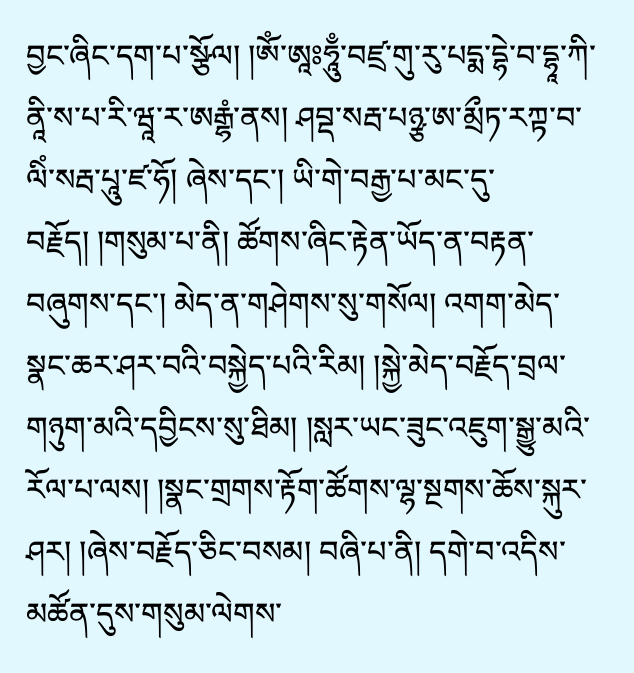བྱང་ཞིང་དག་པ་སྩོལ། །ཨོཾ་ཨཱཿཧཱུྃ་བཛྲ་གུ་རུ་པདྨ་དྷེ་བ་དྷཱ་ཀི་ནཱི་ས་པ་རི་ཝཱ་ར་ཨརྒྷཾ་ནས། ཤབྡ་སརྦ་པཉྩ་ཨ་མྲྀཏ་རཀྟ་བ་ལིཾ་སརྦ་པཱུ་ཛ་ཧོ། ཞེས་དང་། ཡི་གེ་བརྒྱ་པ་མང་དུ་བརྗོད། །གསུམ་པ་ནི། ཚོགས་ཞིང་རྟེན་ཡོད་ན་བརྟན་བཞུགས་དང་། མེད་ན་གཤེགས་སུ་གསོལ། འགག་མེད་སྣང་ཆར་ཤར་བའི་བསྐྱེད་པའི་རིམ། །སྐྱེ་མེད་བརྗོད་བྲལ་གཉུག་མའི་དབྱིངས་སུ་ཐིམ། །སླར་ཡང་ཟུང་འཇུག་སྒྱུ་མའི་རོལ་པ་ལས། །སྣང་གྲགས་རྟོག་ཚོགས་ལྷ་སྔགས་ཆོས་སྐུར་ཤར། །ཞེས་བརྗོད་ཅིང་བསམ། བཞི་པ་ནི། དགེ་བ་འདིས་མཚོན་དུས་གསུམ་ལེགས་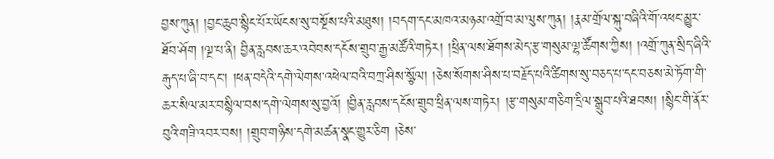བྱས་ཀུན། །བྱང་ཆུབ་སྙིང་པོར་ཡོངས་སུ་བསྔོས་པའི་མཐུས། །བདག་དང་མཁའ་མཉམ་འགྲོ་བ་མ་ལུས་ཀུན། །རྣམ་གྲོལ་སྐུ་བཞིའི་གོ་འཕང་མྱུར་ཐོབ་ཤོག །ལྔ་པ་ནི། བྱིན་རླབས་ཆར་འབེབས་དངོས་གྲུབ་རྒྱ་མཚོའི་གཏེར། །ཕྲིན་ལས་ཐོགས་མེད་རྩ་གསུམ་ལྷ་ཚོགས་ཀྱིས། །འགྲོ་ཀུན་སྲིད་ཞིའི་རྒུད་པ་ཞི་བ་དང་། །ཕན་བདེའི་དགེ་ལེགས་འཕེལ་བའི་བཀྲ་ཤིས་སྩོལ། །ཅེས་སོགས་ཤིས་པ་བརྗོད་པའི་ཚིགས་སུ་བཅད་པ་དང་བཅས་མེ་ཏོག་གི་ཆར་སིལ་མར་བསྙིལ་བས་དགེ་ལེགས་སུ་བྱའོ། །བྱིན་རླབས་དངོས་གྲུབ་ཕྲིན་ལས་གཏེར། །རྩ་གསུམ་གཅིག་དྲིལ་སྒྲུབ་པའི་ཐབས། །སྙིང་གི་ནོར་བུའི་གཟི་འབར་བས། །གྲུབ་གཉིས་དགེ་མཚན་སྣང་གྱུར་ཅིག །ཅེས་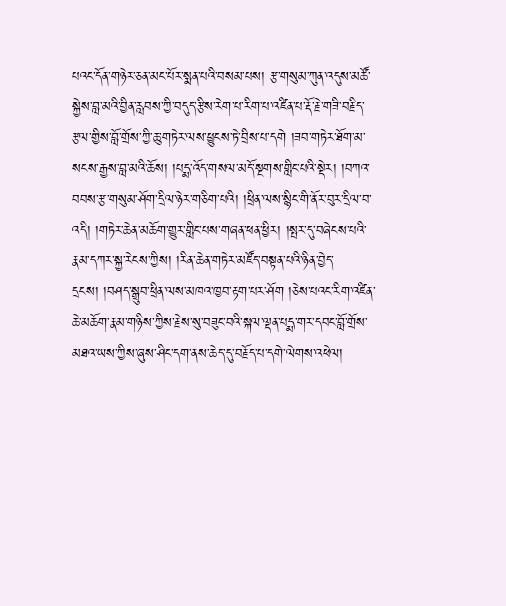པའང་དོན་གཉེར་ཅན་མང་པོར་སྨན་པའི་བསམ་པས། རྩ་གསུམ་ཀུན་འདུས་མཚོ་སྐྱེས་བླ་མའི་བྱིན་རླབས་ཀྱི་བདུད་རྩིས་རེག་པ་རིག་པ་འཛིན་པ་རྡོ་རྗེ་གཟི་བརྗིད་རྩལ་གྱིས་བློ་གྲོས་ཀྱི་ཆུ་གཏེར་ལས་ཕྱུངས་ཏེ་བྲིས་པ་དགེ །ཟབ་གཏེར་ཐོག་མ་སངས་རྒྱས་བླ་མའི་ཆོས། །པདྨ་འོད་གསལ་མདོ་སྔགས་གླིང་པའི་སྡེར། །བཀའ་བབས་རྩ་གསུམ་ཤོག་དྲིལ་ཉེར་གཅིག་པའི། །ཕྲིན་ལས་སྙིང་གི་ནོར་བུར་དྲིལ་བ་འདི། །གཏེར་ཆེན་མཆོག་གྱུར་གླིང་པས་གཞན་ཕན་ཕྱིར། །སྤར་དུ་བཞེངས་པའི་རྣམ་དཀར་སྐྱ་རེངས་ཀྱིས། །རིན་ཆེན་གཏེར་མཛོད་བསྟན་པའི་ཉིན་བྱེད་དྲངས། །བཤད་སྒྲུབ་ཕྲིན་ལས་མཁའ་ཁྱབ་རྟག་པར་ཤོག །ཅེས་པའང་རིག་འཛིན་ཆེ་མཆོག་རྣམ་གཉིས་ཀྱིས་རྗེས་སུ་བཟུང་བའི་སྐལ་ལྡན་པདྨ་གར་དབང་བློ་གྲོས་མཐའ་ཡས་ཀྱིས་ཞུས་ཤིང་དག་ནས་ཆེད་དུ་བརྗོད་པ་དགེ་ལེགས་འཕེལ།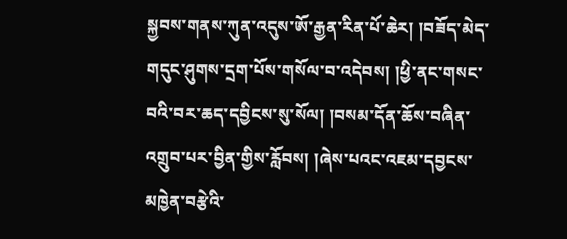སྐྱབས་གནས་ཀུན་འདུས་ཨོ་རྒྱན་རིན་པོ་ཆེར། །བཟོད་མེད་གདུང་ཤུགས་དྲག་པོས་གསོལ་བ་འདེབས། །ཕྱི་ནང་གསང་བའི་བར་ཆད་དབྱིངས་སུ་སོལ། །བསམ་དོན་ཆོས་བཞིན་འགྲུབ་པར་བྱིན་གྱིས་རློབས། །ཞེས་པའང་འཇམ་དབྱངས་མཁྱེན་བརྩེའི་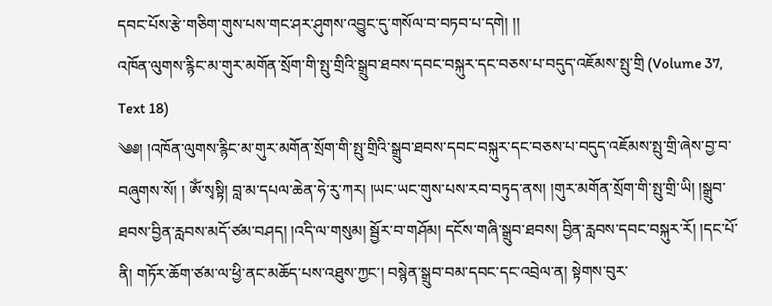དབང་པོས་རྩེ་གཅིག་གུས་པས་གང་ཤར་ཤུགས་འབྱུང་དུ་གསོལ་བ་བཏབ་པ་དགེ། །།
འཁོན་ལུགས་རྙིང་མ་གུར་མགོན་སྲོག་གི་སྤུ་གྲིའི་སྒྲུབ་ཐབས་དབང་བསྐུར་དང་བཅས་པ་བདུད་འཇོམས་སྤུ་གྲི (Volume 37, Text 18)
༄༅། །འཁོན་ལུགས་རྙིང་མ་གུར་མགོན་སྲོག་གི་སྤུ་གྲིའི་སྒྲུབ་ཐབས་དབང་བསྐུར་དང་བཅས་པ་བདུད་འཇོམས་སྤུ་གྲི་ཞེས་བྱ་བ་བཞུགས་སོ། ། ཨོཾ་སྭསྟི། བླ་མ་དཔལ་ཆེན་ཧེ་རུ་ཀར། །ཡང་ཡང་གུས་པས་རབ་བཏུད་ནས། །གུར་མགོན་སྲོག་གི་སྤུ་གྲི་ཡི། །སྒྲུབ་ཐབས་བྱིན་རླབས་མདོ་ཙམ་བཤད། །འདི་ལ་གསུམ། སྦྱོར་བ་གཤོམ། དངོས་གཞི་སྒྲུབ་ཐབས། བྱིན་རླབས་དབང་བསྐུར་རོ། །དང་པོ་ནི། གཏོར་ཆོག་ཙམ་ལ་ཕྱི་ནང་མཆོད་པས་འཐུས་ཀྱང་། བསྙེན་སྒྲུབ་བམ་དབང་དང་འབྲེལ་ན། སྟེགས་བུར་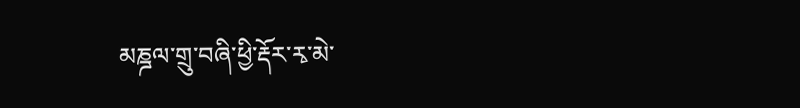མཎྜལ་གྲུ་བཞི་ཕྱི་རྡོར་རྭ་མེ་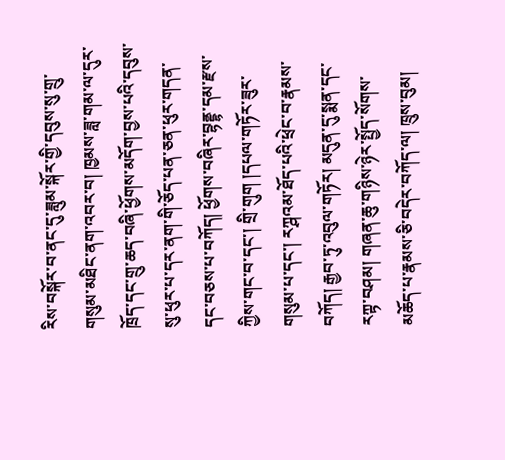རིས་བསྐོར་བ་ནང་དུ་ཟླུམ་སྐོར་གྱི་དབུས་སུ་གྲུ་གསུམ་མཐིང་ནག་འབར་བ། ཁྱམས་ཟླ་གམ་ལ་དུར་ཁྲོད་དང་གྲུ་ཆད་བཞི་ཕྱོགས་མདོག་བྱས་པའི་དབུས་སུ་ཕུར་པ་དར་ནག་གི་ཅོད་པན་ཅན་ཕུར་གདན་དང་བཅས་པ་བཀོད། ཕྱོགས་བཞིར་བྷནྡྷ་དམ་རྫས་ཀྱིས་གང་བ་དང་། གྲི་གུག །དཔལ་གཏོར་ཟུར་གསུམ་པ་དང་། རཀྴའམ་ཐོད་པའི་ཕྲེང་བ་རྣམས་བཀོད། རྒྱབ་ཏུ་འབུལ་གཏོར། མདུན་དུ་སྨན་དང་རཀྟ་བཤམ། གཞན་ཆུ་གཉིས་ཉེར་སྤྱོད་སོགས་མཆོད་པ་རྣམས་ཅི་བདེར་བཀོད་ལ། ཁྲུས་བུམ།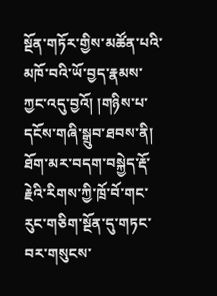སྔོན་གཏོར་གྱིས་མཚོན་པའི་མཁོ་བའི་ཡོ་བྱད་རྣམས་ཀྱང་འདུ་བྱའོ། །གཉིས་པ་དངོས་གཞི་སྒྲུབ་ཐབས་ནི། ཐོག་མར་བདག་བསྐྱེད་རྡོ་རྗེའི་རིགས་ཀྱི་ཁྲོ་བོ་གང་རུང་གཅིག་སྔོན་དུ་གཏང་བར་གསུངས་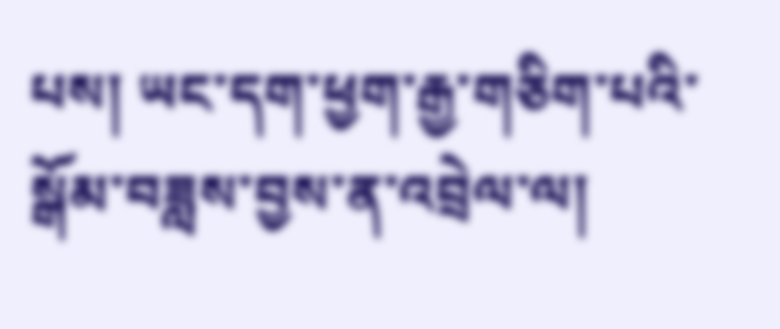པས། ཡང་དག་ཕྱག་རྒྱ་གཅིག་པའི་སྒོམ་བཟླས་བྱས་ན་འབྲེལ་ལ།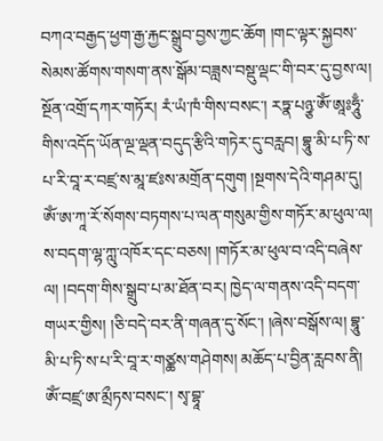བཀའ་བརྒྱད་ཕྱག་རྒྱ་རྐྱང་སྒྲུབ་བྱས་ཀྱང་ཆོག །གང་ལྟར་སྐྱབས་སེམས་ཚོགས་གསག་ནས་སྒོམ་བཟླས་བསྡུ་ལྡང་གི་བར་དུ་བྱས་ལ། སྔོན་འགྲོ་དཀར་གཏོར། རཾ་ཡཾ་ཁཾ་གིས་བསང་། རཏྣ་པཉྩ་ཨོཾ་ཨཱཿཧཱུྃ་གིས་འདོད་ཡོན་ལྔ་ལྡན་བདུད་རྩིའི་གཏེར་དུ་བརླབ། བྷཱུ་མི་པ་ཏི་ས་པ་རི་བཱ་ར་བཛྲ་ས་མཱ་ཛཿས་མགྲོན་དགུག །སྔགས་དེའི་གཤམ་དུ། ཨོཾ་ཨ་ཀཱ་རོ་སོགས་བཏགས་པ་ལན་གསུམ་གྱིས་གཏོར་མ་ཕུལ་ལ། ས་བདག་ལྷ་ཀླུ་འཁོར་དང་བཅས། །གཏོར་མ་ཕུལ་བ་འདི་བཞེས་ལ། །བདག་གིས་སྒྲུབ་པ་མ་ཐོན་བར། ཁྱེད་ལ་གནས་འདི་བདག་གཡར་གྱིས། །ཅི་བདེ་བར་ནི་གཞན་དུ་སོང་། །ཞེས་བསྒོས་ལ། བྷཱུ་མི་པ་ཏི་ས་པ་རི་བཱ་ར་གཙྪས་གཤེགས། མཆོད་པ་བྱིན་རླབས་ནི། ཨོཾ་བཛྲ་ཨ་མྲྀཏས་བསང་། སྭ་བྷཱ་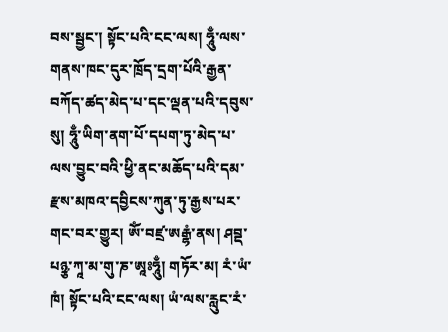བས་སྦྱང་། སྟོང་པའི་ངང་ལས། ཧཱུྃ་ལས་གནས་ཁང་དུར་ཁྲོད་དྲག་པོའི་རྒྱན་བཀོད་ཚད་མེད་པ་དང་ལྡན་པའི་དབུས་སུ། ཧཱུྃ་ཡིག་ནག་པོ་དཔག་ཏུ་མེད་པ་ལས་བྱུང་བའི་ཕྱི་ནང་མཆོད་པའི་དམ་རྫས་མཁའ་དབྱིངས་ཀུན་ཏུ་རྒྱས་པར་གང་བར་གྱུར། ཨོཾ་བཛྲ་ཨརྒྷཾ་ནས། ཤབྡ་པཉྩ་ཀཱ་མ་གུ་ཎ་ཨཱཿཧཱུྃ། གཏོར་མ། རཾ་ཡཾ་ཁཾ། སྟོང་པའི་ངང་ལས། ཡཾ་ལས་རླུང་རཾ་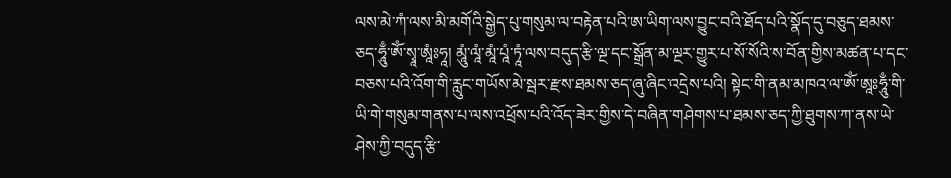ལས་མེ་ཀཾ་ལས་མི་མགོའི་སྒྱེད་པུ་གསུམ་ལ་བརྟེན་པའི་ཨ་ཡིག་ལས་བྱུང་བའི་ཐོད་པའི་སྣོད་དུ་བཅུད་ཐམས་ཅད་ཧཱུྃ་ཨོཾ་སྭཱ་ཨཱཾཿཧཱ། མཱུཾ་ལཱཾ་མཱཾ་པཱཾ་ཏཱཾ་ལས་བདུད་རྩི་ལྔ་དང་སྒྲོན་མ་ལྔར་གྱུར་པ་སོ་སོའི་ས་བོན་གྱིས་མཚན་པ་དང་བཅས་པའི་འོག་གི་རླུང་གཡོས་མེ་སྦར་རྫས་ཐམས་ཅད་ཞུ་ཞིང་འདྲེས་པའི། སྟེང་གི་ནམ་མཁའ་ལ་ཨོཾ་ཨཱཿཧཱུྃ་གི་ཡི་གེ་གསུམ་གནས་པ་ལས་འཕྲོས་པའི་འོད་ཟེར་གྱིས་དེ་བཞིན་གཤེགས་པ་ཐམས་ཅད་ཀྱི་ཐུགས་ཀ་ནས་ཡེ་ཤེས་ཀྱི་བདུད་རྩི་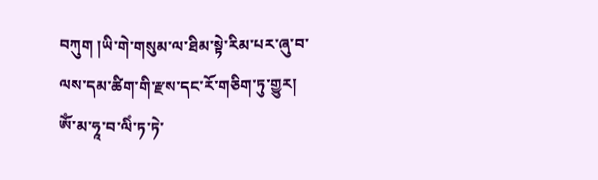བཀུག །ཡི་གེ་གསུམ་ལ་ཐིམ་སྟེ་རིམ་པར་ཞུ་བ་ལས་དམ་ཚིག་གི་རྫས་དང་རོ་གཅིག་ཏུ་གྱུར། ཨོཾ་མ་ཧཱ་བ་ལིཾ་ཏ་ཏེ་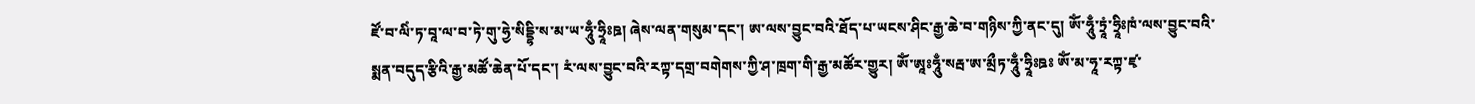ཛོ་བ་ལིཾ་ཏ་བཱ་ལ་བ་ཏེ་གུ་ཧྱེ་སིདྡྷི་ས་མ་ཡ་ཧཱུྃ་ཧྲཱིཿཋ། ཞེས་ལན་གསུམ་དང་། ཨ་ལས་བྱུང་བའི་ཐོད་པ་ཡངས་ཤིང་རྒྱ་ཆེ་བ་གཉིས་ཀྱི་ནང་དུ། ཨོཾ་ཧཱུྃ་ཏྲཱཾ་ཧྲཱིཿཁཾ་ལས་བྱུང་བའི་སྨན་བདུད་རྩིའི་རྒྱ་མཚོ་ཆེན་པོ་དང་། རཾ་ལས་བྱུང་བའི་རཀྟ་དགྲ་བགེགས་ཀྱི་ཤ་ཁྲག་གི་རྒྱ་མཚོར་གྱུར། ཨོཾ་ཨཱཿཧཱུྃ་སརྦ་ཨ་མྲྀཏ་ཧཱུྃ་ཧྲཱིཿཋཿ ཨོཾ་མ་ཧཱ་རཀྟ་ཛྭ་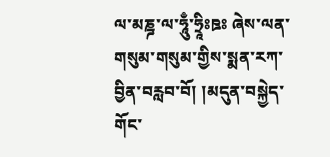ལ་མཎྜ་ལ་ཧཱུྃ་ཧྲཱིཿཋཿ ཞེས་ལན་གསུམ་གསུམ་གྱིས་སྨན་རཀ་བྱིན་བརླབ་བོ། །མདུན་བསྐྱེད་གོང་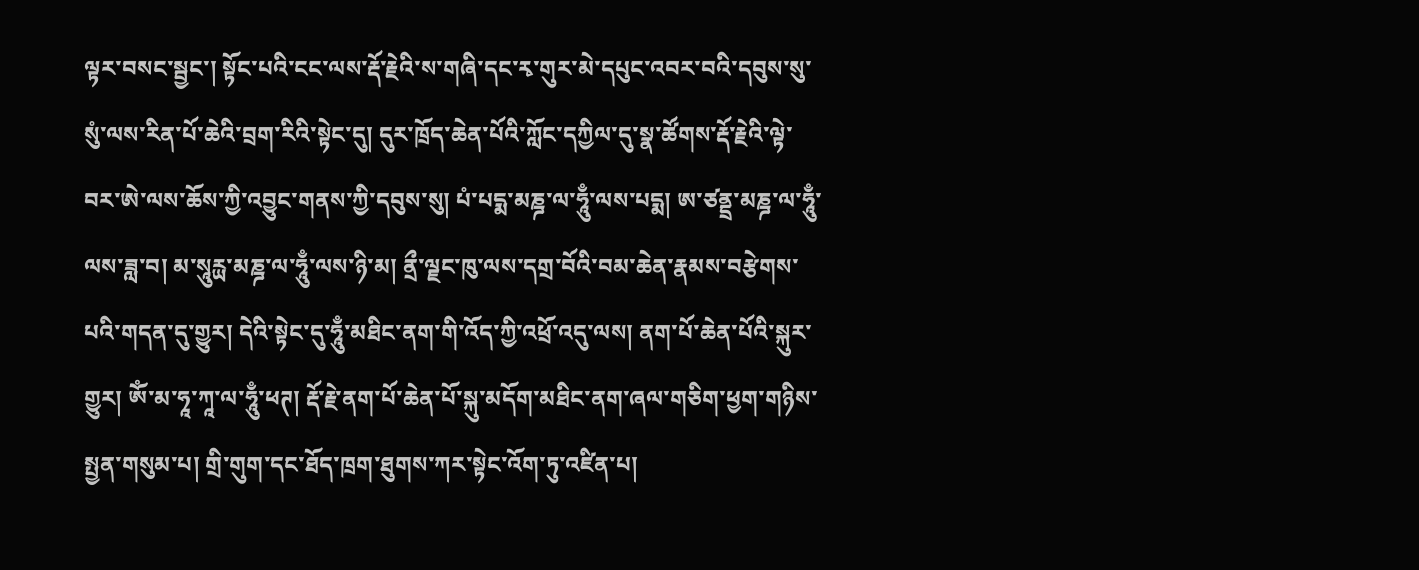ལྟར་བསང་སྦྱང་། སྟོང་པའི་ངང་ལས་རྡོ་རྗེའི་ས་གཞི་དང་རྭ་གུར་མེ་དཔུང་འབར་བའི་དབུས་སུ་སུཾ་ལས་རིན་པོ་ཆེའི་བྲག་རིའི་སྟེང་དུ། དུར་ཁྲོད་ཆེན་པོའི་ཀློང་དཀྱིལ་དུ་སྣ་ཚོགས་རྡོ་རྗེའི་ལྟེ་བར་ཨེ་ལས་ཆོས་ཀྱི་འབྱུང་གནས་ཀྱི་དབུས་སུ། པཾ་པདྨ་མཎྜ་ལ་ཧཱུྃ་ལས་པདྨ། ཨ་ཙནྡྲ་མཎྜ་ལ་ཧཱུྃ་ལས་ཟླ་བ། མ་སཱུརྻ་མཎྜ་ལ་ཧཱུྃ་ལས་ཉི་མ། ནྲྀ་ལྗང་ཁུ་ལས་དགྲ་བོའི་བམ་ཆེན་རྣམས་བརྩེགས་པའི་གདན་དུ་གྱུར། དེའི་སྟེང་དུ་ཧཱུྃ་མཐིང་ནག་གི་འོད་ཀྱི་འཕྲོ་འདུ་ལས། ནག་པོ་ཆེན་པོའི་སྐུར་གྱུར། ཨོཾ་མ་ཧཱ་ཀཱ་ལ་ཧཱུྃ་ཕཊ། རྡོ་རྗེ་ནག་པོ་ཆེན་པོ་སྐུ་མདོག་མཐིང་ནག་ཞལ་གཅིག་ཕྱག་གཉིས་སྤྱན་གསུམ་པ། གྲི་གུག་དང་ཐོད་ཁྲག་ཐུགས་ཀར་སྟེང་འོག་ཏུ་འཛིན་པ།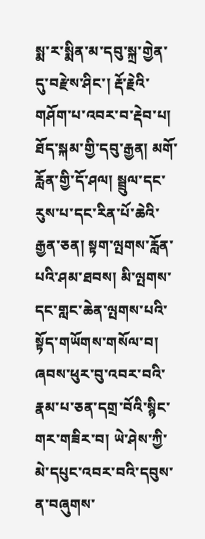སྨ་ར་སྨིན་མ་དབུ་སྐྲ་གྱེན་དུ་བརྫེས་ཤིང་། རྡོ་རྗེའི་གཤོག་པ་འབར་བ་རྡེབ་པ། ཐོད་སྐམ་གྱི་དབུ་རྒྱན། མགོ་རློན་གྱི་དོ་ཤལ། སྦྲུལ་དང་རུས་པ་དང་རིན་པོ་ཆེའི་རྒྱན་ཅན། སྟག་ལྤགས་རློན་པའི་ཤམ་ཐབས། མི་ལྤགས་དང་གླང་ཆེན་ལྤགས་པའི་སྟོད་གཡོགས་གསོལ་བ། ཞབས་ཕུར་བུ་འབར་བའི་རྣམ་པ་ཅན་དགྲ་བོའི་སྙིང་གར་གཟིར་བ། ཡེ་ཤེས་ཀྱི་མེ་དཔུང་འབར་བའི་དབུས་ན་བཞུགས་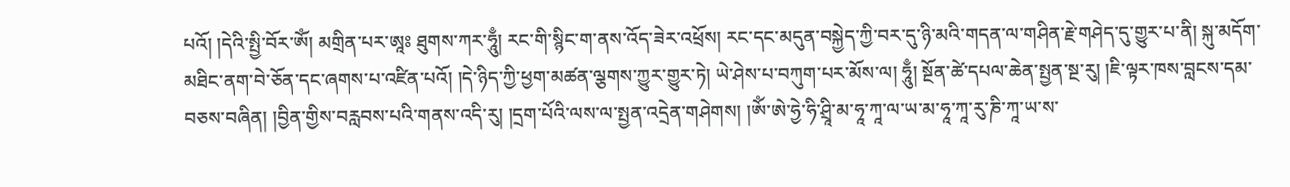པའོ། །དེའི་སྤྱི་བོར་ཨོཾ། མགྲིན་པར་ཨཱཿ ཐུགས་ཀར་ཧཱུྃ། རང་གི་སྙིང་ག་ནས་འོད་ཟེར་འཕྲོས། རང་དང་མདུན་བསྐྱེད་ཀྱི་བར་དུ་ཉི་མའི་གདན་ལ་གཤིན་རྗེ་གཤེད་དུ་གྱུར་པ་ནི། སྐུ་མདོག་མཐིང་ནག་བེ་ཅོན་དང་ཞགས་པ་འཛིན་པའོ། །དེ་ཉིད་ཀྱི་ཕྱག་མཚན་ལྕགས་ཀྱུར་གྱུར་ཏེ། ཡེ་ཤེས་པ་བཀུག་པར་མོས་ལ། ཧཱུྃ། སྔོན་ཚེ་དཔལ་ཆེན་སྤྱན་སྔ་རུ། །ཇི་ལྟར་ཁས་བླངས་དམ་བཅས་བཞིན། །བྱིན་གྱིས་བརླབས་པའི་གནས་འདི་རུ། །དྲག་པོའི་ལས་ལ་སྤྱན་འདྲེན་གཤེགས། །ཨོཾ་ཨེ་ཧྱེ་ཧི་ཤྲཱི་མ་ཧཱ་ཀཱ་ལ་ཡ་མ་ཧཱ་ཀཱ་རུ་ཎི་ཀཱ་ཡ་ས་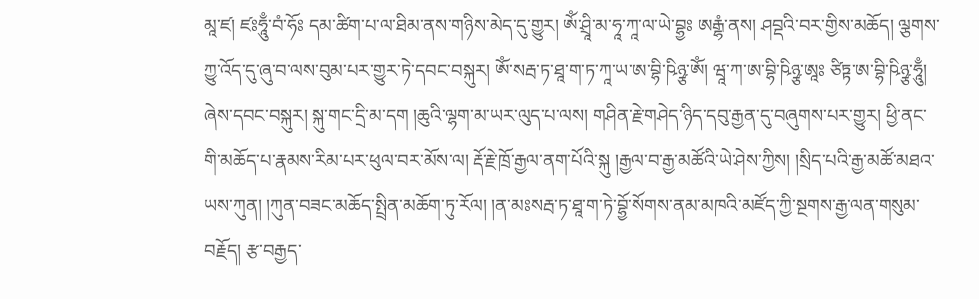མཱ་ཛ། ཛཿཧཱུྃ་བཾ་ཧོཿ དམ་ཚིག་པ་ལ་ཐིམ་ནས་གཉིས་མེད་དུ་གྱུར། ཨོཾ་ཤྲཱི་མ་ཧཱ་ཀཱ་ལ་ཡེ་བྷྱཿ ཨརྒྷཾ་ནས། ཤབྡའི་བར་གྱིས་མཆོད། ལྕགས་ཀྱུ་འོད་དུ་ཞུ་བ་ལས་བུམ་པར་གྱུར་ཏེ་དབང་བསྐུར། ཨོཾ་སརྦ་ཏ་ཐཱ་ག་ཏ་ཀཱ་ཡ་ཨ་བྷི་ཥིཉྩ་ཨོཾ། ཝཱ་ཀ་ཨ་བྷི་ཥིཉྩ་ཨཱཿ ཙིཏྟ་ཨ་བྷི་ཥིཉྩ་ཧཱུྃ། ཞེས་དབང་བསྐུར། སྐུ་གང་དྲི་མ་དག །ཆུའི་ལྷག་མ་ཡར་ལུད་པ་ལས། གཤིན་རྗེ་གཤེད་ཉིད་དབུ་རྒྱན་དུ་བཞུགས་པར་གྱུར། ཕྱི་ནང་གི་མཆོད་པ་རྣམས་རིམ་པར་ཕུལ་བར་མོས་ལ། རྡོ་རྗེ་ཁྲོ་རྒྱལ་ནག་པོའི་སྐུ །རྒྱལ་བ་རྒྱ་མཚོའི་ཡེ་ཤེས་ཀྱིས། །སྲིད་པའི་རྒྱ་མཚོ་མཐའ་ཡས་ཀུན། །ཀུན་བཟང་མཆོད་སྤྲིན་མཆོག་ཏུ་རོལ། །ན་མཿསརྦ་ཏ་ཐཱ་ག་ཏེ་བྷྱོ་སོགས་ནམ་མཁའི་མཛོད་ཀྱི་སྔགས་རྒྱ་ལན་གསུམ་བརྗོད། རྩ་བརྒྱད་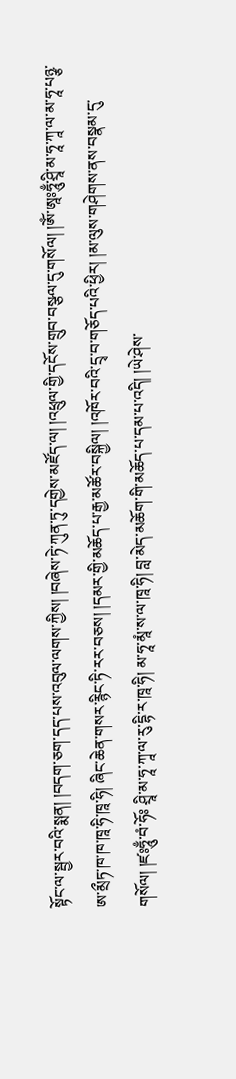སྟོང་ལ་སྦྱར་བའི་སྨན། །བདག་ཅག་དད་པས་འབུལ་ལགས་ཀྱིས། །བཞེས་ཏེ་ཀུན་ཏུ་དགྱེས་མཛོད་ལ། །འཕྲུལ་གྱི་དངོས་གྲུབ་བསྩལ་དུ་གསོལ། །ཨོཾ་ཨཱཿཧཱུྃ་ཤྲཱི་མ་ཧཱ་ཀཱ་ལ་མ་ཧཱ་པཉྩ་ཨ་མྲྀཏ་ཁ་ཁ་ཁཱ་ཧི་ཁཱ་ཧི། ཞིང་ཆེན་གསར་རྙིང་ཏི་རར་བཅས། །དམར་གྱི་མཆོད་པ་རྒྱ་མཚོར་བསྐྱིལ། །འཁོར་བའི་དྲྭ་བ་གཅོད་པའི་ཕྱིར། །མ་ལུས་གཤེགས་ནས་བསྣམ་དུ་གསོལ། །ཛཿཧཱུྃ་བཾ་ཧོཿ ཤྲཱི་མ་ཧཱ་ཀཱ་ལ་རུ་དྷི་ར་ཁཱ་ཧི། མ་ཧཱ་མཱཾ་ས་ལ་ཁཱ་ཧི། བླ་མེད་མཆོག་གི་མཆོད་པ་དམ་པ་འདི། །ཡེ་ཤེས་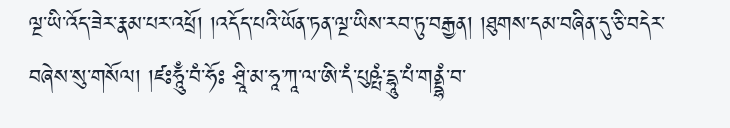ལྔ་ཡི་འོད་ཟེར་རྣམ་པར་འཕྲོ། །འདོད་པའི་ཡོན་ཏན་ལྔ་ཡིས་རབ་ཏུ་བརྒྱན། །ཐུགས་དམ་བཞིན་དུ་ཅི་བདེར་བཞེས་སུ་གསོལ། །ཛཿཧཱུྃ་བཾ་ཧོཿ ཤྲཱི་མ་ཧཱ་ཀཱ་ལ་ཨི་དཾ་པུཥྤཾ་དྷཱུ་པཾ་གནྡྷཾ་བ་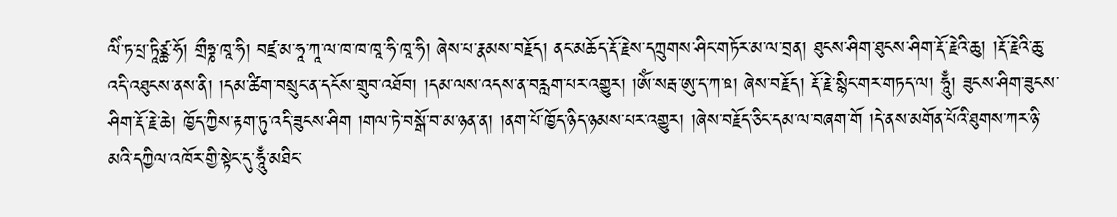ལིཾ་ཏ་པྲ་ཏཱིཙྪ་ཧོ། གྲྀཧྞ་ཁཱ་ཧི། བཛྲ་མ་ཧཱ་ཀཱ་ལ་ཁ་ཁ་ཁཱ་ཧི་ཁཱ་ཧི། ཞེས་པ་རྣམས་བརྗོད། ནང་མཆོད་རྡོ་རྗེས་དཀྲུགས་ཤིང་གཏོར་མ་ལ་བྲན། ཐུངས་ཤིག་ཐུངས་ཤིག་རྡོ་རྗེའི་ཆུ། །རྡོ་རྗེའི་ཆུ་འདི་འཐུངས་ནས་ནི། །དམ་ཚིག་བསྲུང་ན་དངོས་གྲུབ་འཐོབ། །དམ་ལས་འདས་ན་བརླག་པར་འགྱུར། །ཨོཾ་སརྦ་ཨུ་ད་ཀ་ཋ། ཞེས་བརྗོད། རྡོ་རྗེ་སྙིང་གར་གཏད་ལ། ཧཱུྃ། ཟུངས་ཤིག་ཟུངས་ཤིག་རྡོ་རྗེ་ཆེ། ཁྱོད་ཀྱིས་རྟག་ཏུ་འདི་ཟུངས་ཤིག །གལ་ཏེ་བསྒོ་བ་མ་ཉན་ན། །ནག་པོ་ཁྱོད་ཉིད་ཉམས་པར་འགྱུར། །ཞེས་བརྗོད་ཅིང་དམ་ལ་བཞག་གོ །དེ་ནས་མགོན་པོའི་ཐུགས་ཀར་ཉི་མའི་དཀྱིལ་འཁོར་གྱི་སྟེང་དུ་ཧཱུྃ་མཐིང་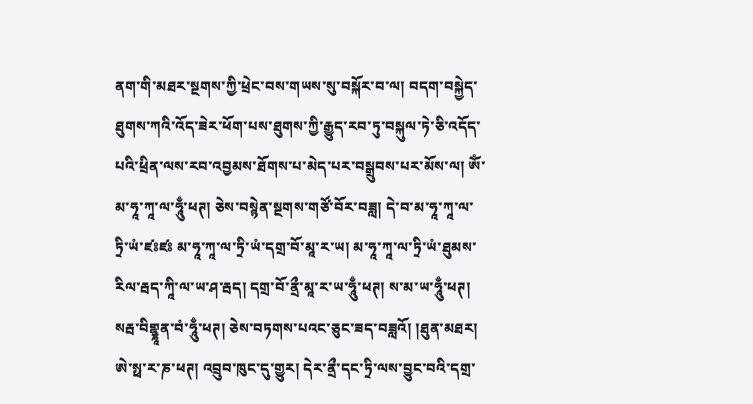ནག་གི་མཐར་སྔགས་ཀྱི་ཕྲེང་བས་གཡས་སུ་བསྐོར་བ་ལ། བདག་བསྐྱེད་ཐུགས་ཀའི་འོད་ཟེར་ཕོག་པས་ཐུགས་ཀྱི་རྒྱུད་རབ་ཏུ་བསྐུལ་ཏེ་ཅི་འདོད་པའི་ཕྲིན་ལས་རབ་འབྱམས་ཐོགས་པ་མེད་པར་བསྒྲུབས་པར་མོས་ལ། ཨོཾ་མ་ཧཱ་ཀཱ་ལ་ཧཱུྃ་ཕཊ། ཅེས་བསྙེན་སྔགས་གཙོ་བོར་བཟླ། དེ་བ་མ་ཧཱ་ཀཱ་ལ་ཏྲི་ཡཾ་ཛཿཛཿ མ་ཧཱ་ཀཱ་ལ་ཏྲི་ཡཾ་དགྲ་བོ་མཱ་ར་ཡ། མ་ཧཱ་ཀཱ་ལ་ཏྲི་ཡཾ་ཐུམས་རིལ་རྦད་ཀཱི་ལ་ཡ་ཤ་རྦད། དགྲ་བོ་ནྲྀ་མཱ་ར་ཡ་ཧཱུྃ་ཕཊ། ས་མ་ཡ་ཧཱུྃ་ཕཊ། སརྦ་བིགྷྣཱན་བཾ་ཧཱུྃ་ཕཊ། ཅེས་བཏགས་པའང་ཅུང་ཟད་བཟླའོ། །ཐུན་མཐར། ཨེ་སྥ་ར་ཎ་ཕཊ། འབྲུབ་ཁུང་དུ་གྱུར། དེར་ནྲྀ་དང་ཏྲི་ལས་བྱུང་བའི་དགྲ་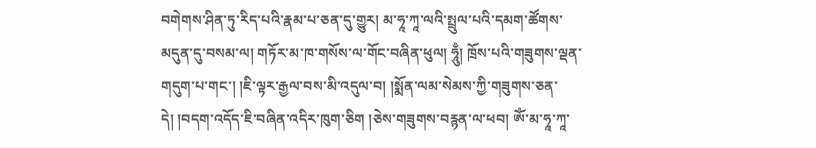བགེགས་ཤིན་ཏུ་རིད་པའི་རྣམ་པ་ཅན་དུ་གྱུར། མ་ཧཱ་ཀཱ་ལའི་སྤྲུལ་པའི་དམག་ཚོགས་མདུན་དུ་བསམ་ལ། གཏོར་མ་ཁ་གསོས་ལ་གོང་བཞིན་ཕུལ། ཧཱུྃ། ཁྲོས་པའི་གཟུགས་ལྡན་གདུག་པ་གང་། །ཇི་ལྟར་རྒྱལ་བས་མི་འདུལ་བ། །སྨོན་ལམ་སེམས་ཀྱི་གཟུགས་ཅན་དེ། །བདག་འདོད་ཇི་བཞིན་འདིར་ཁུག་ཅིག །ཅེས་གཟུགས་བརྙན་ལ་ཕབ། ཨོཾ་མ་ཧཱ་ཀཱ་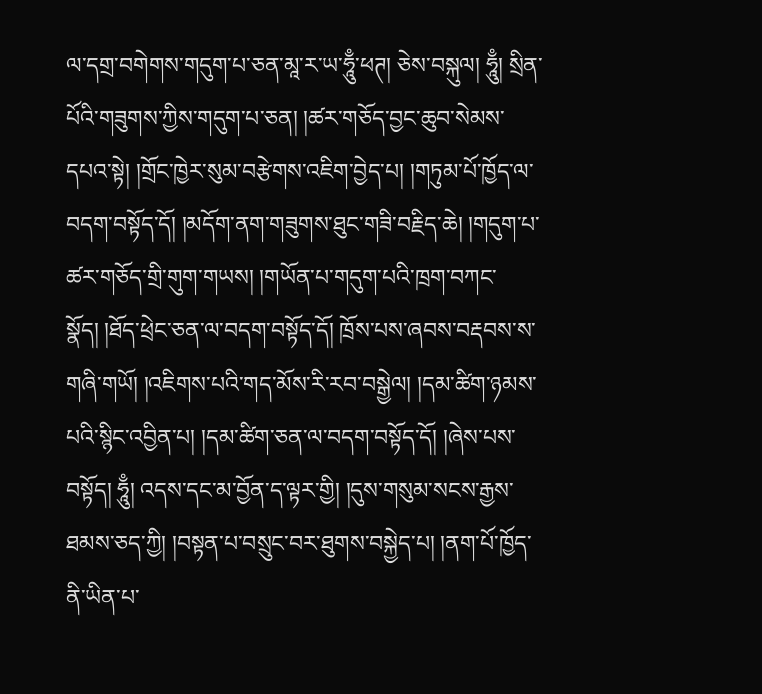ལ་དགྲ་བགེགས་གདུག་པ་ཅན་མཱ་ར་ཡ་ཧཱུྃ་ཕཊ། ཅེས་བསྐུལ། ཧཱུྃ། སྲིན་པོའི་གཟུགས་ཀྱིས་གདུག་པ་ཅན། །ཚར་གཅོད་བྱང་ཆུབ་སེམས་དཔའ་སྟེ། །གྲོང་ཁྱེར་སུམ་བརྩེགས་འཇིག་བྱེད་པ། །གཏུམ་པོ་ཁྱོད་ལ་བདག་བསྟོད་དོ། །མདོག་ནག་གཟུགས་ཐུང་གཟི་བརྗིད་ཆེ། །གདུག་པ་ཚར་གཅོད་གྲི་གུག་གཡས། །གཡོན་པ་གདུག་པའི་ཁྲག་བཀང་སྣོད། །ཐོད་ཕྲེང་ཅན་ལ་བདག་བསྟོད་དོ། ཁྲོས་པས་ཞབས་བརྡབས་ས་གཞི་གཡོ། །འཇིགས་པའི་གད་མོས་རི་རབ་བསྒྱེལ། །དམ་ཚིག་ཉམས་པའི་སྙིང་འབྱིན་པ། །དམ་ཚིག་ཅན་ལ་བདག་བསྟོད་དོ། །ཞེས་པས་བསྟོད། ཧཱུྃ། འདས་དང་མ་བྱོན་ད་ལྟར་གྱི། །དུས་གསུམ་སངས་རྒྱས་ཐམས་ཅད་ཀྱི། །བསྟན་པ་བསྲུང་བར་ཐུགས་བསྐྱེད་པ། །ནག་པོ་ཁྱོད་ནི་ཡིན་པ་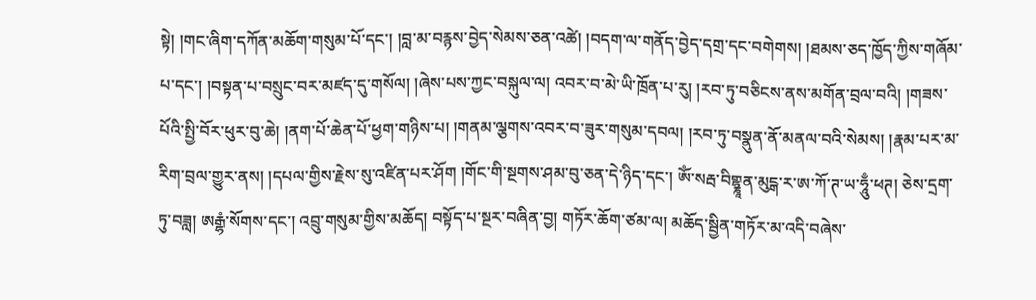སྟེ། །གང་ཞིག་དཀོན་མཆོག་གསུམ་པོ་དང་། །བླ་མ་བརྙས་བྱེད་སེམས་ཅན་འཚེ། །བདག་ལ་གནོད་བྱེད་དགྲ་དང་བགེགས། །ཐམས་ཅད་ཁྱོད་ཀྱིས་གཞོམ་པ་དང་། །བསྟན་པ་བསྲུང་བར་མཛད་དུ་གསོལ། །ཞེས་པས་ཀྱང་བསྐུལ་ལ། འབར་བ་མེ་ཡི་ཁྲོན་པ་རུ། །རབ་ཏུ་བཅིངས་ནས་མགོན་བྲལ་བའི། །གཟས་པོའི་སྤྱི་བོར་ཕུར་བུ་ཆེ། །ནག་པོ་ཆེན་པོ་ཕྱག་གཉིས་པ། །གནམ་ལྕགས་འབར་བ་ཟུར་གསུམ་དབལ། །རབ་ཏུ་བསྣུན་ནོ་མནལ་བའི་སེམས། །རྣམ་པར་མ་རིག་བྲལ་གྱུར་ནས། །དཔལ་གྱིས་རྗེས་སུ་འཛིན་པར་ཤོག །གོང་གི་སྔགས་ཤམ་བུ་ཅན་དེ་ཉིད་དང་། ཨོཾ་སརྦ་བིགྷྣཱན་མུངྒ་ར་ཨ་ཀོ་ཊ་ཡ་ཧཱུྃ་ཕཊ། ཅེས་དྲག་ཏུ་བཟླ། ཨརྒྷཾ་སོགས་དང་། འབྲུ་གསུམ་གྱིས་མཆོད། བསྟོད་པ་སྔར་བཞིན་བྱ། གཏོར་ཆོག་ཙམ་ལ། མཆོད་སྦྱིན་གཏོར་མ་འདི་བཞེས་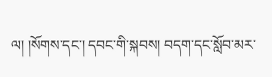ལ། །སོགས་དང་། དབང་གི་སྐབས། བདག་དང་སློབ་མར་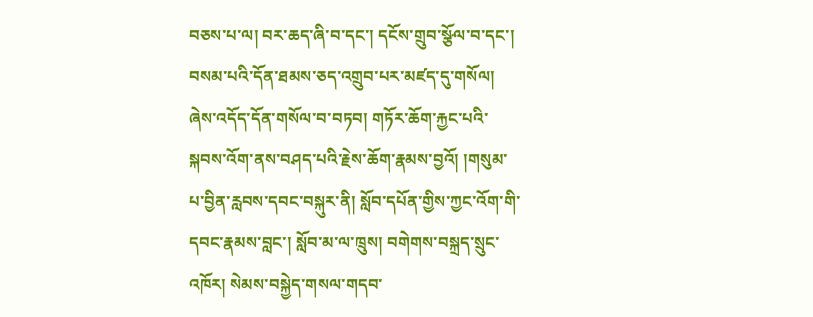བཅས་པ་ལ། བར་ཆད་ཞི་བ་དང་། དངོས་གྲུབ་སྩོལ་བ་དང་། བསམ་པའི་དོན་ཐམས་ཅད་འགྲུབ་པར་མཛད་དུ་གསོལ། ཞེས་འདོད་དོན་གསོལ་བ་བཏབ། གཏོར་ཆོག་རྐྱང་པའི་སྐབས་འོག་ནས་བཤད་པའི་རྗེས་ཆོག་རྣམས་བྱའོ། །གསུམ་པ་བྱིན་རླབས་དབང་བསྐུར་ནི། སློབ་དཔོན་གྱིས་ཀྱང་འོག་གི་དབང་རྣམས་བླང་། སློབ་མ་ལ་ཁྲུས། བགེགས་བསྐྲད་སྲུང་འཁོར། སེམས་བསྐྱེད་གསལ་གདབ་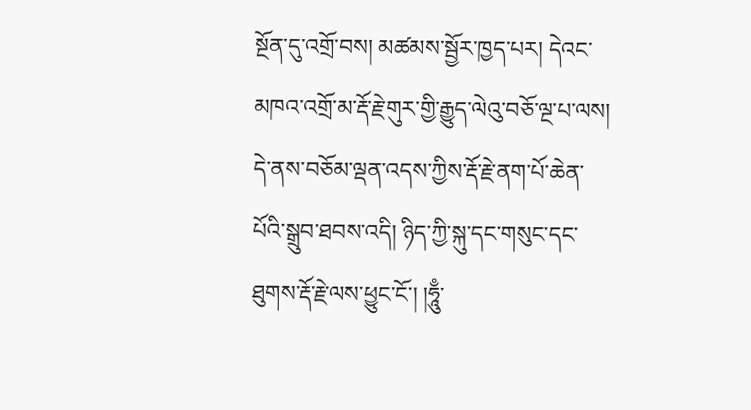སྔོན་དུ་འགྲོ་བས། མཚམས་སྦྱོར་ཁྱད་པར། དེའང་མཁའ་འགྲོ་མ་རྡོ་རྗེ་གུར་གྱི་རྒྱུད་ལེའུ་བཅོ་ལྔ་པ་ལས། དེ་ནས་བཅོམ་ལྡན་འདས་ཀྱིས་རྡོ་རྗེ་ནག་པོ་ཆེན་པོའི་སྒྲུབ་ཐབས་འདི། ཉིད་ཀྱི་སྐུ་དང་གསུང་དང་ཐུགས་རྡོ་རྗེ་ལས་ཕྱུང་ངོ་། །ཧཱུྃ་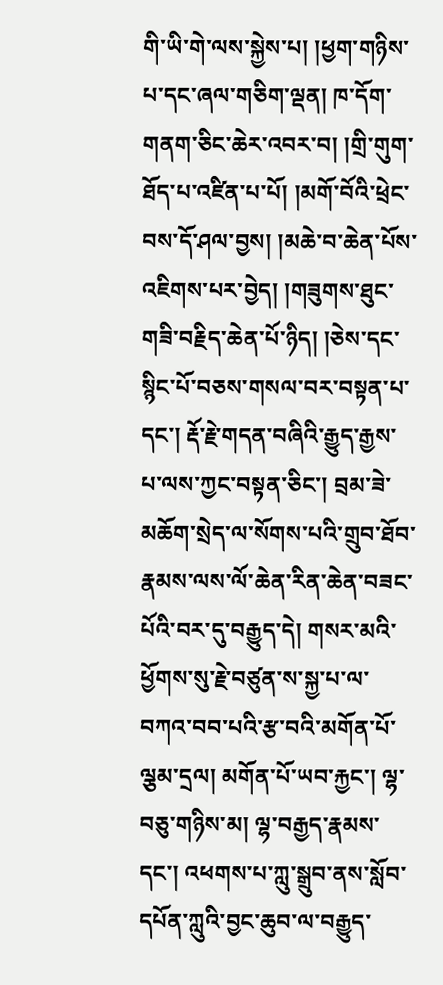གི་ཡི་གེ་ལས་སྐྱེས་པ། །ཕྱག་གཉིས་པ་དང་ཞལ་གཅིག་ལྡན། ཁ་དོག་གནག་ཅིང་ཆེར་འབར་བ། །གྲི་གུག་ཐོད་པ་འཛིན་པ་པོ། །མགོ་བོའི་ཕྲེང་བས་དོ་ཤལ་བྱས། །མཆེ་བ་ཆེན་པོས་འཇིགས་པར་བྱེད། །གཟུགས་ཐུང་གཟི་བརྗིད་ཆེན་པོ་ཉིད། །ཅེས་དང་སྙིང་པོ་བཅས་གསལ་བར་བསྟན་པ་དང་། རྡོ་རྗེ་གདན་བཞིའི་རྒྱུད་རྒྱས་པ་ལས་ཀྱང་བསྟན་ཅིང་། བྲམ་ཟེ་མཆོག་སྲེད་ལ་སོགས་པའི་གྲུབ་ཐོབ་རྣམས་ལས་ལོ་ཆེན་རིན་ཆེན་བཟང་པོའི་བར་དུ་བརྒྱུད་དེ། གསར་མའི་ཕྱོགས་སུ་རྗེ་བཙུན་ས་སྐྱ་པ་ལ་བཀའ་བབ་པའི་རྩ་བའི་མགོན་པོ་ལྕམ་དྲལ། མགོན་པོ་ཡབ་རྐྱང་། ལྷ་བཅུ་གཉིས་མ། ལྷ་བརྒྱད་རྣམས་དང་། འཕགས་པ་ཀླུ་སྒྲུབ་ནས་སློབ་དཔོན་ཀླུའི་བྱང་ཆུབ་ལ་བརྒྱུད་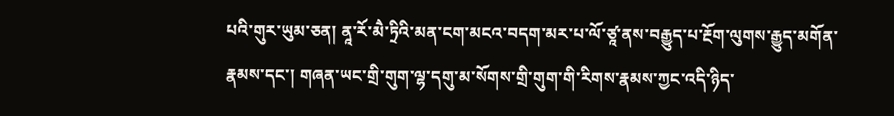པའི་གུར་ཡུམ་ཅན། ནཱ་རོ་མཻ་ཏྲིའི་མན་ངག་མངའ་བདག་མར་པ་ལོ་ཙཱ་ནས་བརྒྱུད་པ་རྔོག་ལུགས་རྒྱུད་མགོན་རྣམས་དང་། གཞན་ཡང་གྲི་གུག་ལྷ་དགུ་མ་སོགས་གྲི་གུག་གི་རིགས་རྣམས་ཀྱང་འདི་ཉིད་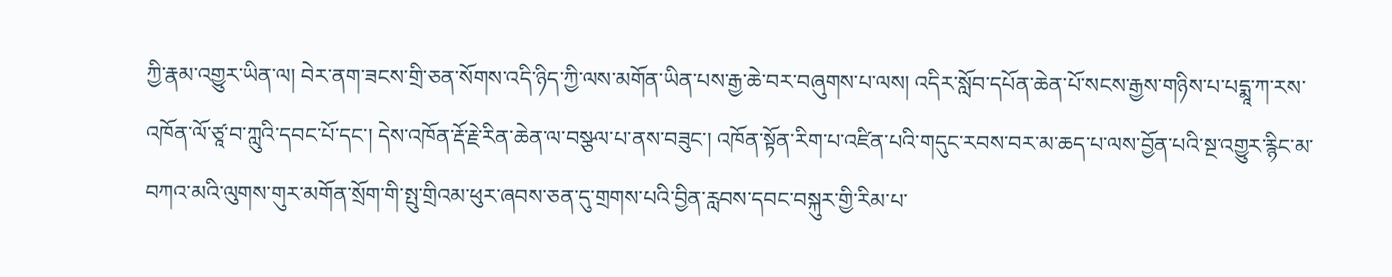ཀྱི་རྣམ་འགྱུར་ཡིན་ལ། བེར་ནག་ཟངས་གྲི་ཅན་སོགས་འདི་ཉིད་ཀྱི་ལས་མགོན་ཡིན་པས་རྒྱ་ཆེ་བར་བཞུགས་པ་ལས། འདིར་སློབ་དཔོན་ཆེན་པོ་སངས་རྒྱས་གཉིས་པ་པདྨཱ་ཀ་རས་འཁོན་ལོ་ཙཱ་བ་ཀླུའི་དབང་པོ་དང་། དེས་འཁོན་རྡོ་རྗེ་རིན་ཆེན་ལ་བསྩལ་པ་ནས་བཟུང་། འཁོན་སྟོན་རིག་པ་འཛིན་པའི་གདུང་རབས་བར་མ་ཆད་པ་ལས་བྱོན་པའི་སྔ་འགྱུར་རྙིང་མ་བཀའ་མའི་ལུགས་གུར་མགོན་སྲོག་གི་སྤུ་གྲིའམ་ཕུར་ཞབས་ཅན་དུ་གྲགས་པའི་བྱིན་རླབས་དབང་བསྐུར་གྱི་རིམ་པ་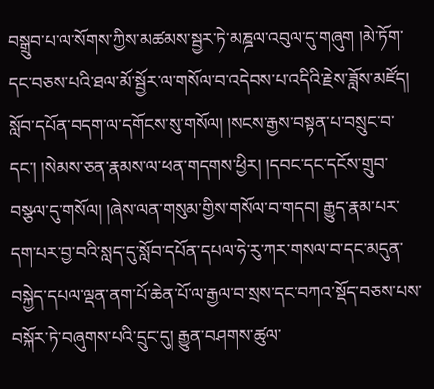བསྒྲུབ་པ་ལ་སོགས་ཀྱིས་མཚམས་སྦྱར་ཏེ་མཎྜལ་འབུལ་དུ་གཞུག །མེ་ཏོག་དང་བཅས་པའི་ཐལ་མོ་སྦྱོར་ལ་གསོལ་བ་འདེབས་པ་འདིའི་རྗེས་ཟློས་མཛོད། སློབ་དཔོན་བདག་ལ་དགོངས་སུ་གསོལ། །སངས་རྒྱས་བསྟན་པ་བསྲུང་བ་དང་། །སེམས་ཅན་རྣམས་ལ་ཕན་གདགས་ཕྱིར། །དབང་དང་དངོས་གྲུབ་བསྩལ་དུ་གསོལ། །ཞེས་ལན་གསུམ་གྱིས་གསོལ་བ་གདབ། རྒྱུད་རྣམ་པར་དག་པར་བྱ་བའི་སླད་དུ་སློབ་དཔོན་དཔལ་ཧེ་རུ་ཀར་གསལ་བ་དང་མདུན་བསྐྱེད་དཔལ་ལྡན་ནག་པོ་ཆེན་པོ་ལ་རྒྱལ་བ་སྲས་དང་བཀའ་སྡོད་བཅས་པས་བསྐོར་ཏེ་བཞུགས་པའི་དྲུང་དུ། རྒྱུན་བཤགས་ཚུལ་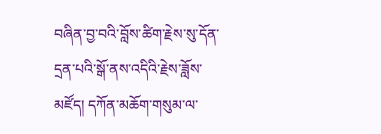བཞིན་བྱ་བའི་བློས་ཚིག་རྗེས་སུ་དོན་དྲན་པའི་སྒོ་ནས་འདིའི་རྗེས་ཟློས་མཛོད། དཀོན་མཆོག་གསུམ་ལ་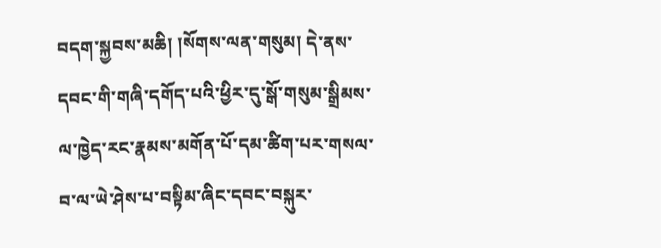བདག་སྐྱབས་མཆི། །སོགས་ལན་གསུམ། དེ་ནས་དབང་གི་གཞི་དགོད་པའི་ཕྱིར་དུ་སྒོ་གསུམ་སྒྲིམས་ལ་ཁྱེད་རང་རྣམས་མགོན་པོ་དམ་ཚིག་པར་གསལ་བ་ལ་ཡེ་ཤེས་པ་བསྟིམ་ཞིང་དབང་བསྐུར་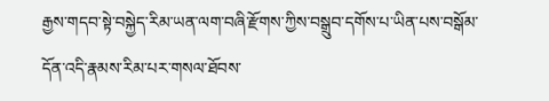རྒྱས་གདབ་སྟེ་བསྐྱེད་རིམ་ཡན་ལག་བཞི་རྫོགས་ཀྱིས་བསྒྲུབ་དགོས་པ་ཡིན་པས་བསྒོམ་དོན་འདི་རྣམས་རིམ་པར་གསལ་ཐོབས་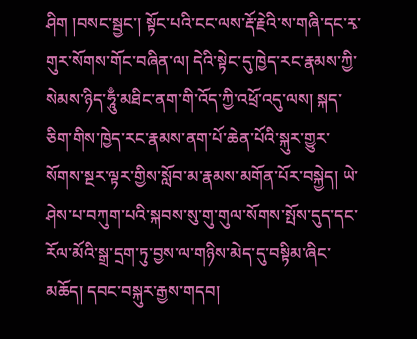ཤིག །བསང་སྦྱང་། སྟོང་པའི་ངང་ལས་རྡོ་རྗེའི་ས་གཞི་དང་རྭ་གུར་སོགས་གོང་བཞིན་ལ། དེའི་སྟེང་དུ་ཁྱེད་རང་རྣམས་ཀྱི་སེམས་ཉིད་ཧཱུྃ་མཐིང་ནག་གི་འོད་ཀྱི་འཕྲོ་འདུ་ལས། སྐད་ཅིག་གིས་ཁྱེད་རང་རྣམས་ནག་པོ་ཆེན་པོའི་སྐུར་གྱུར་སོགས་སྔར་ལྟར་གྱིས་སློབ་མ་རྣམས་མགོན་པོར་བསྐྱེད། ཡེ་ཤེས་པ་བཀུག་པའི་སྐབས་སུ་གུ་གུལ་སོགས་སྤོས་དུད་དང་རོལ་མོའི་སྒྲ་དྲག་ཏུ་བྱས་ལ་གཉིས་མེད་དུ་བསྟིམ་ཞིང་མཆོད། དབང་བསྐུར་རྒྱས་གདབ།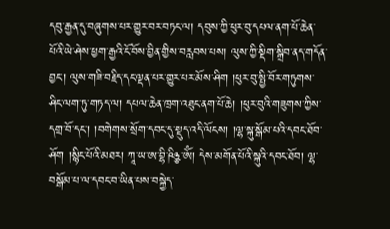དབུ་རྒྱན་དུ་བཞུགས་པར་གྱུར་བར་བཏང་ལ། དབུས་ཀྱི་ཕུར་བུ་དཔལ་ནག་པོ་ཆེན་པོའི་ཡེ་ཤེས་ཕྱག་རྒྱའི་ངོ་བོས་བྱིན་གྱིས་བརླབས་པས། ལུས་ཀྱི་སྡིག་སྒྲིབ་ནད་གདོན་བྱང་། ལུས་གཟི་བརྗིད་དང་ལྡན་པར་གྱུར་པར་མོས་ཤིག །ཕུར་བུ་སྤྱི་བོར་གཏུགས་ཤིང་ལག་ཏུ་གཏད་ལ། དཔལ་ཆེན་ཁྲག་འཐུང་ནག་པོ་ཆེ། །ཕུར་བུའི་གཟུགས་ཀྱིས་དགྲ་བོ་དང་། །བགེགས་སྲོག་དབང་དུ་སྡུད་འདི་ལོངས། །ལྷ་སྐུ་སྒོམ་པའི་དབང་ཐོབ་ཤོག །སྙིང་པོའི་མཐར། ཀཱ་ཡ་ཨ་བྷི་ཥིཉྩ་ཨོཾ། དེས་མགོན་པོའི་སྐུའི་དབང་ཐོབ། ལྷ་བསྒོམ་པ་ལ་དབང་བ་ཡིན་པས་བསྐྱེད་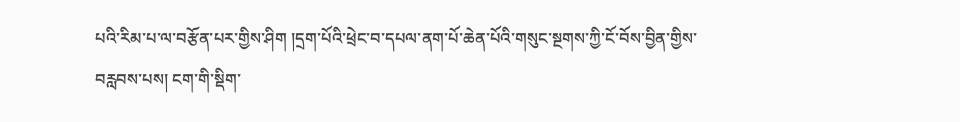པའི་རིམ་པ་ལ་བརྩོན་པར་གྱིས་ཤིག །དྲག་པོའི་ཕྲེང་བ་དཔལ་ནག་པོ་ཆེན་པོའི་གསུང་སྔགས་ཀྱི་ངོ་བོས་བྱིན་གྱིས་བརླབས་པས། ངག་གི་སྡིག་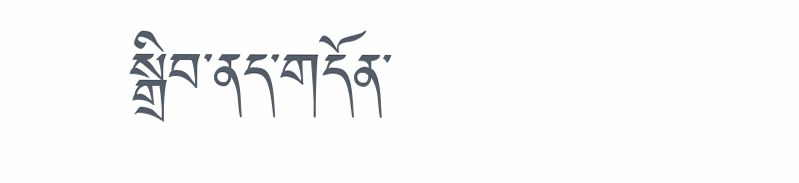སྒྲིབ་ནད་གདོན་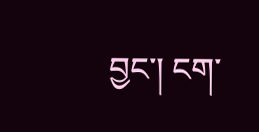བྱང་། ངག་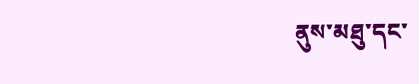ནུས་མཐུ་དང་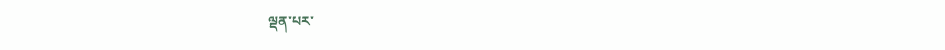ལྡན་པར་